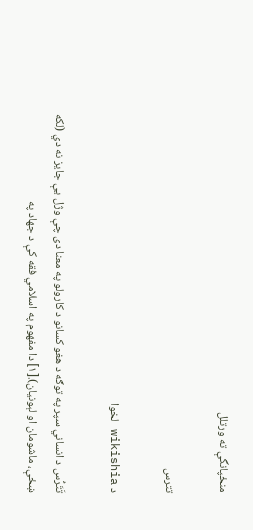منځپانگې ته ورتلل

تترس

د wikishia لخوا

تَتَرُّس د انساني سپر په توګه د هغو کسانو د کارولو په معنا دی چې وژل یې جایز نه دي (لکه ښځې، ماشومان او لېونيان).[۱] دا مفهوم په اسلامي فقه کې د جهاد په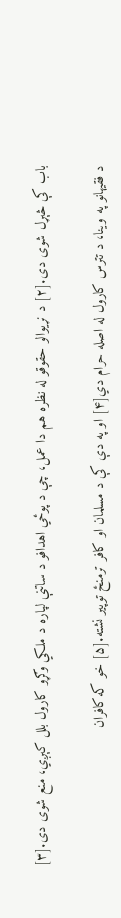باب کې څېړل شوی دی.[۲] د نړیوالو حقوقو له نظره هم دا عمل، چې د پوځي اهدافو د ساتنې لپاره د ملکي وګړو کارول بلل کېږي، منع شوی دی.[۳]

د فقیهانو په وینا، د تترس کارول له اصله حرام دي[۴] او په دې کې د مسلمان او کافر ترمنځ توپیر نشته.[۵] خو که کافران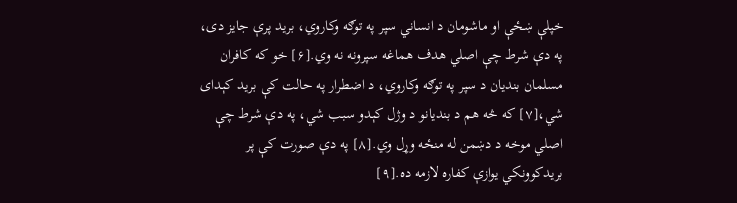خپلې ښځې او ماشومان د انساني سپر په توګه وکاروي، برید پرې جایز دی، په دې شرط چې اصلي هدف هماغه سپرونه نه وي.[۶] خو که کافران مسلمان بندیان د سپر په توګه وکاروي، د اضطرار په حالت کې برید کېدای شي،[۷] که څه هم د بندیانو د وژل کېدو سبب شي، په دې شرط چې اصلي موخه د دښمن له منځه وړل وي.[۸] په دې صورت کې پر بریدکوونکي یوازې کفاره لازمه ده.[۹]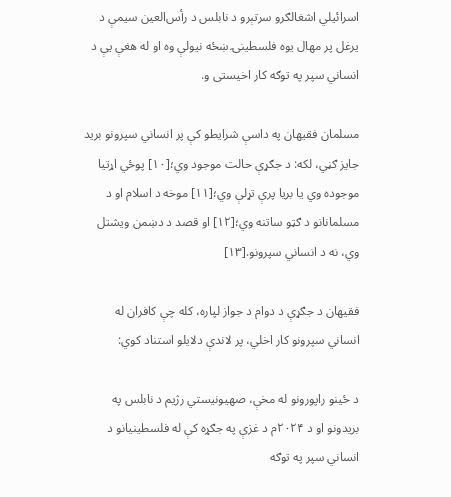اسرائیلي اشغالګرو سرتېرو د نابلس د رأس‌العین سیمې د یرغل پر مهال یوه فلسطینۍ ښځه نیولې وه او له هغې یې د انساني سپر په توګه کار اخیستی و.

مسلمان فقیهان په داسې شرایطو کې پر انساني سپرونو برید جایز ګڼي، لکه: د جګړې حالت موجود وي؛[۱۰] پوځي اړتیا موجوده وي یا بریا پرې تړلې وي؛[۱۱] موخه د اسلام او د مسلمانانو د ګټو ساتنه وي؛[۱۲] او قصد د دښمن ویشتل وي، نه د انساني سپرونو.[۱۳]

فقیهان د جګړې د دوام د جواز لپاره، کله چې کافران له انساني سپرونو کار اخلي، پر لاندې دلایلو استناد کوي:

د ځینو راپورونو له مخې، صهیونیستي رژیم د نابلس په بریدونو او د ۲۰۲۴م د غزې په جګړه کې له فلسطینیانو د انساني سپر په توګه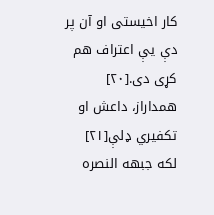کار اخیستی او آن پر دې یې اعتراف هم کړی دی.[۲۰] همداراز، داعش او تکفیري ډلې[۲۱] لکه جبهه النصره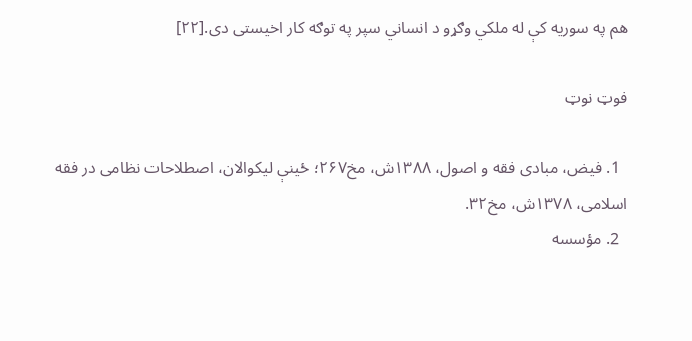هم په سوریه کې له ملکي وګړو د انساني سپر په توګه کار اخیستی دی.[۲۲]

فوټ نوټ

  1. فیض، مبادی فقه و اصول، ۱۳۸۸ش، مخ۲۶۷؛ ځینې لیکوالان، اصطلاحات نظامی در فقه اسلامی، ۱۳۷۸ش، مخ۳۲.
  2. مؤسسه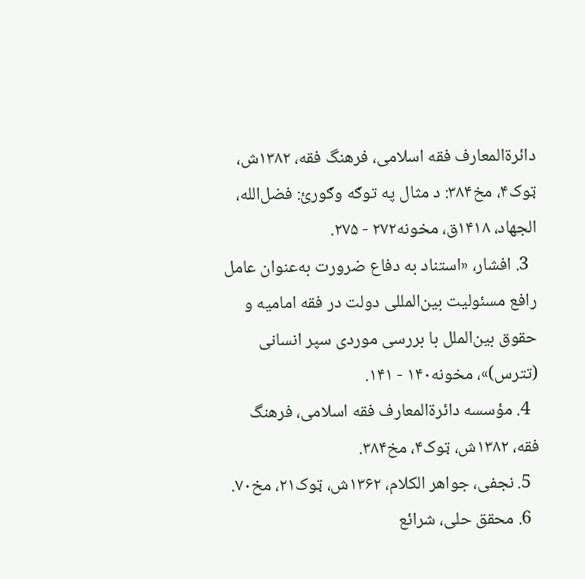دائرةالمعارف فقه اسلامی، فرهنگ فقه، ۱۳۸۲ش، ټوک۴، مخ۳۸۴: د مثال په توګه وګورئ: فضل‌الله، الجهاد، ۱۴۱۸ق، مخونه۲۷۲ - ۲۷۵.
  3. افشار، «استناد به دفاع ضرورت به‌عنوان عامل رافع مسئولیت بین‌المللی دولت در فقه امامیه و حقوق بین‌الملل با بررسی موردی سپر انسانی (تترس)»، مخونه۱۴۰ - ۱۴۱.
  4. مؤسسه دائرةالمعارف فقه اسلامی، فرهنگ فقه، ۱۳۸۲ش، ټوک۴، مخ۳۸۴.
  5. نجفی، جواهر الکلام، ۱۳۶۲ش، ټوک۲۱، مخ۷۰.
  6. محقق حلی، شرائع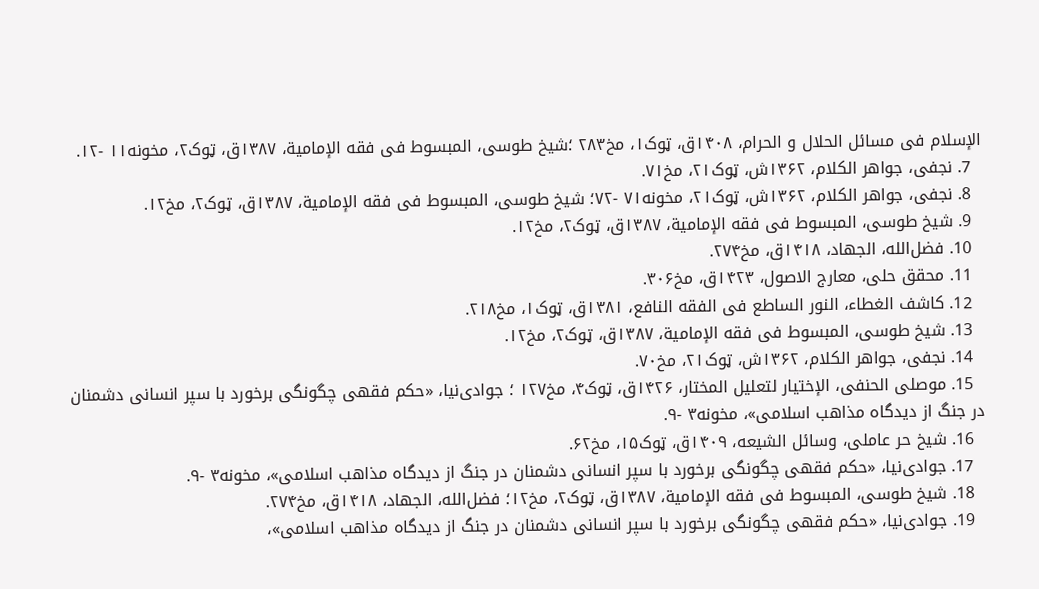الإسلام فی مسائل الحلال و الحرام، ۱۴۰۸ق، ټوک۱، مخ۲۸۳ ؛شیخ طوسی، المبسوط فی فقه الإمامیة، ۱۳۸۷ق، ټوک۲، مخونه۱۱ -۱۲.
  7. نجفی، جواهر الکلام، ۱۳۶۲ش، ټوک۲۱، مخ۷۱.
  8. نجفی، جواهر الکلام، ۱۳۶۲ش، ټوک۲۱، مخونه۷۱ -۷۲؛ شیخ طوسی، المبسوط فی فقه الإمامیة، ۱۳۸۷ق، ټوک۲، مخ۱۲.
  9. شیخ طوسی، المبسوط فی فقه الإمامیة، ۱۳۸۷ق، ټوک۲، مخ۱۲.
  10. فضل‌الله، الجهاد، ۱۴۱۸ق، مخ۲۷۴.
  11. محقق حلی، معارج الاصول، ۱۴۲۳ق، مخ۳۰۶.
  12. کاشف الغطاء، النور الساطع فی الفقه النافع، ۱۳۸۱ق، ټوک۱، مخ۲۱۸.
  13. شیخ طوسی، المبسوط فی فقه الإمامیة، ۱۳۸۷ق، ټوک۲، مخ۱۲.
  14. نجفی، جواهر الکلام، ۱۳۶۲ش، ټوک۲۱، مخ۷۰.
  15. موصلی الحنفی، الإختیار لتعلیل المختار، ۱۴۲۶ق، ټوک۴، مخ۱۲۷ ؛ جوادی‌نیا، «حکم فقهی چگونگی برخورد با سپر انسانی دشمنان در جنگ از دیدگاه مذاهب اسلامی»، مخونه۳ -۹.
  16. شیخ حر عاملی، وسائل الشیعه، ۱۴۰۹ق، ټوک۱۵، مخ۶۲.
  17. جوادی‌نیا، «حکم فقهی چگونگی برخورد با سپر انسانی دشمنان در جنگ از دیدگاه مذاهب اسلامی»، مخونه۳ -۹.
  18. شیخ طوسی، المبسوط فی فقه الإمامیة، ۱۳۸۷ق، ټوک۲، مخ۱۲؛ فضل‌الله، الجهاد، ۱۴۱۸ق، مخ۲۷۴.
  19. جوادی‌نیا، «حکم فقهی چگونگی برخورد با سپر انسانی دشمنان در جنگ از دیدگاه مذاهب اسلامی»،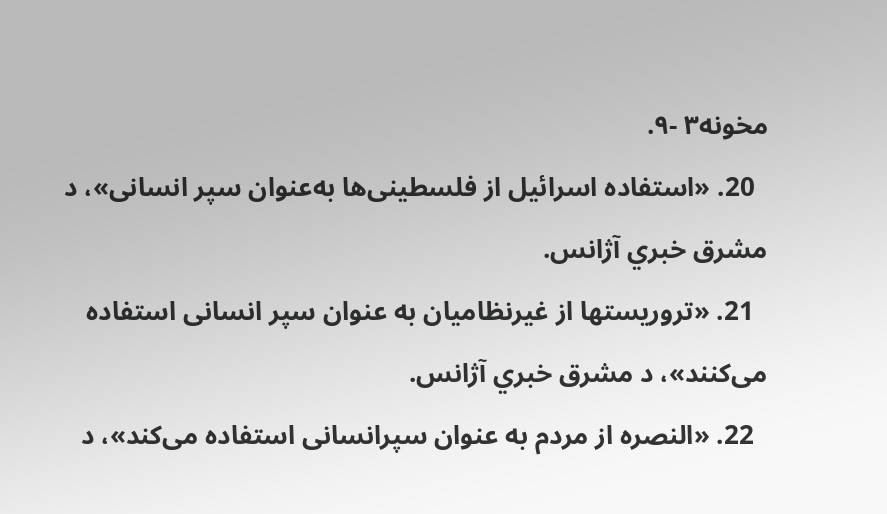مخونه۳ -۹.
  20. «استفاده اسرائیل از فلسطینی‌ها به‌عنوان سپر انسانی»، د مشرق خبري آژانس.
  21. «تروریستها از غیرنظامیان به عنوان سپر انسانی استفاده می‌کنند»، د مشرق خبري آژانس.
  22. «النصره از مردم به عنوان سپرانسانی استفاده می‌کند»، د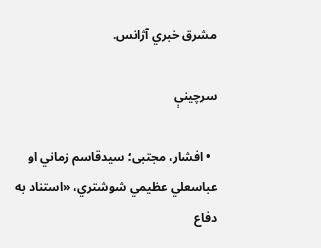مشرق خبري آژانس.

سرچينې

  • افشار، مجتبی؛ سیدقاسم زماني او عباسعلي عظیمي شوشتري، «استناد به دفاع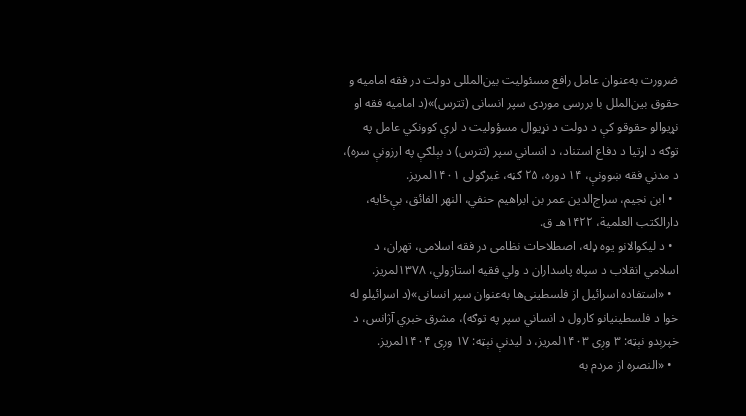ضرورت به‌عنوان عامل رافع مسئولیت بین‌المللی دولت در فقه امامیه و حقوق بین‌الملل با بررسی موردی سپر انسانی (تترس)»(د امامیه فقه او نړیوالو حقوقو کې د دولت د نړیوال مسؤولیت د لرې کوونکي عامل په توګه د اړتیا د دفاع استناد، د انساني سپر (تترس) د بېلګې په ارزونې سره)، د مدني فقه ښوونې، ۱۴ دوره، ۲۵ ګڼه، غبرګولی ۱۴۰۱لمریز.
  • ابن نجیم، سراج‌الدین عمر بن ابراهیم حنفي، النهر الفائق، بې‌ځایه، دارالکتب العلمیة، ۱۴۲۲هـ ق.
  • د لیکوالانو یوه ډله، اصطلاحات نظامی در فقه اسلامی، تهران، د اسلامي انقلاب د سپاه پاسداران د ولي فقیه استازولي، ۱۳۷۸لمریز.
  • «استفاده اسرائیل از فلسطینی‌ها به‌عنوان سپر انسانی»(د اسرائیلو له خوا د فلسطینیانو کارول د انساني سپر په توګه)، مشرق خبري آژانس، د خپرېدو نېټه: ۳ وږی ۱۴۰۳لمریز، د لیدنې نېټه: ۱۷ وږی ۱۴۰۴لمریز.
  • «النصره از مردم به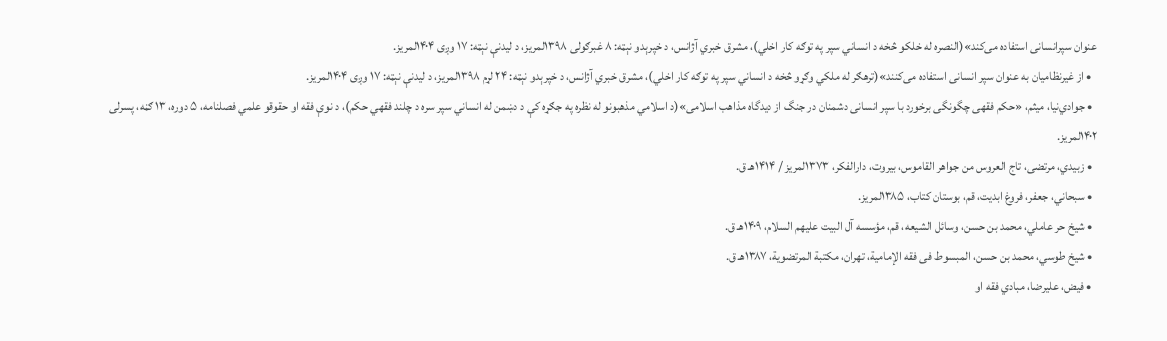عنوان سپرانسانی استفاده می‌کند»(النصره له خلکو څخه د انساني سپر په توګه کار اخلي)، مشرق خبري آژانس، د خپرېدو نېټه: ۸ غبرګولی ۱۳۹۸لمریز، د لیدنې نېټه: ۱۷ وږی ۱۴۰۴لمریز.
  • از غیرنظامیان به عنوان سپر انسانی استفاده می‌کنند»(ترهګر له ملکي وګړو څخه د انساني سپر په توګه کار اخلي)، مشرق خبري آژانس، د خپرېدو نېټه: ۲۴ لړم ۱۳۹۸لمریز، د لیدنې نېټه: ۱۷ وږی ۱۴۰۴لمریز.
  • جوادي‌نیا، میثم، «حکم فقهی چگونگی برخورد با سپر انسانی دشمنان در جنگ از دیدگاه مذاهب اسلامی»(د اسلامي مذهبونو له نظره په جګړه کې د دښمن له انساني سپر سره د چلند فقهي حکم)، د نوې فقه او حقوقو علمي فصلنامه، ۵ دوره، ۱۳ ګڼه، پسرلی ۱۴۰۲لمریز.
  • زبیدي، مرتضی، تاج العروس من جواهر القاموس، بیروت، دارالفکر، ۱۳۷۳لمریز / ۱۴۱۴هـ ق.
  • سبحاني، جعفر، فروغ ابدیت، قم، بوستان کتاب، ۱۳۸۵لمریز.
  • شیخ حر عاملي، محمد بن حسن، وسائل الشیعه، قم، مؤسسه آل البیت علیهم السلام، ۱۴۰۹هـ ق.
  • شیخ طوسي، محمد بن حسن، المبسوط فی فقه الإمامیة، تهران، مکتبة المرتضویة، ۱۳۸۷هـ ق.
  • فیض، علیرضا، مبادي فقه او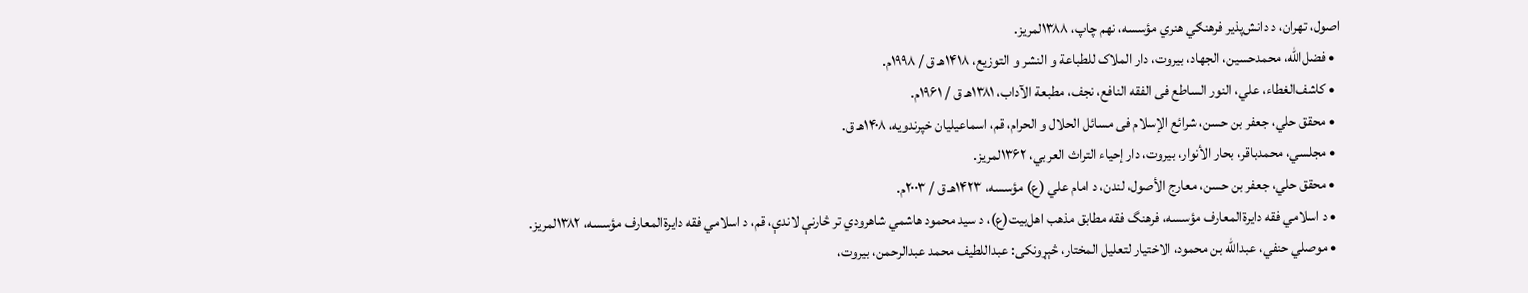اصول، تهران، د دانش‌پذیر فرهنګي هنري مؤسسه، نهم چاپ، ۱۳۸۸لمریز.
  • فضل‌الله، محمدحسین، الجهاد، بیروت، دار الملاک للطباعة و النشر و التوزیع، ۱۴۱۸هـ ق / ۱۹۹۸م.
  • کاشف‌الغطاء، علي، النور الساطع فی الفقه النافع، نجف، مطبعة الآداب، ۱۳۸۱هـ ق / ۱۹۶۱م.
  • محقق حلي، جعفر بن حسن، شرائع الإسلام فی مسائل الحلال و الحرام، قم، اسماعیلیان خپرندویه، ۱۴۰۸هـ ق.
  • مجلسي، محمدباقر، بحار الأنوار، بیروت، دار إحیاء التراث العربي، ۱۳۶۲لمریز.
  • محقق حلي، جعفر بن حسن، معارج الأصول، لندن، د امام علي (ع) مؤسسه، ۱۴۲۳هـ ق / ۲۰۰۳م.
  • د اسلامي فقه دایرةالمعارف مؤسسه، فرهنگ فقه مطابق مذهب اهل‌بیت(ع)، د سید محمود هاشمي شاهرودي تر څارنې لاندې، قم، د اسلامي فقه دایرةالمعارف مؤسسه، ۱۳۸۲لمریز.
  • موصلي حنفي، عبدالله بن محمود، الاختیار لتعلیل المختار، څېړونکی: عبداللطیف محمد عبدالرحمن، بیروت،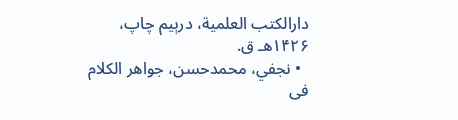دارالکتب العلمیة، درېیم چاپ، ۱۴۲۶هـ ق.
  • نجفي، محمدحسن، جواهر الکلام فی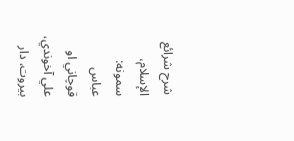شرح شرائع الإسلام، سمونه: عباس قوچاني او علي آخوندي، بیروت، دار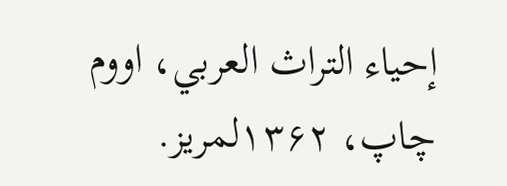إحیاء التراث العربي، اووم چاپ، ۱۳۶۲لمریز.